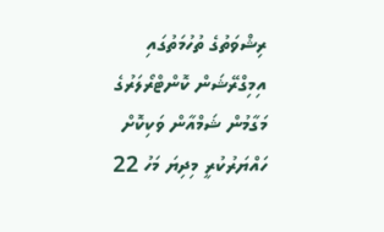ރިޝްވަތުގެ ތުހުމަތުގައި އިމިގްރޭޝަން ކޮންޓްރޯލަރުގެ މަގާމުން ޝަމްއާން ވަކިކޮށް ހައްޔަރުކުރީ މިދިޔަ މަހު 22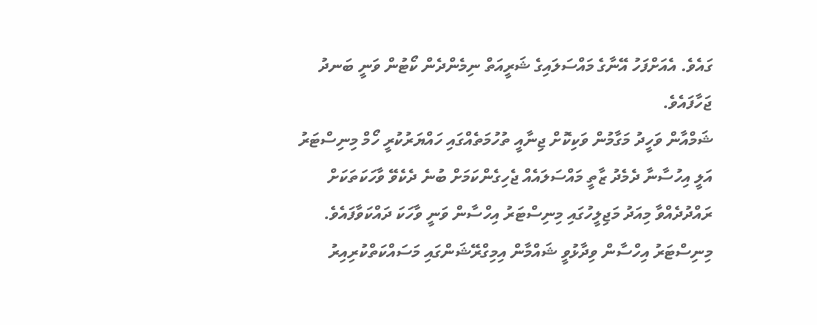ގައެވެ. އެއަށްފަހު އޭނާގެ މައްސަލައިގެ ޝަރީއަތް ނިމެންދެން ކޯޓުން ވަނީ ބަނދު ޖަހާފައެވެ.
ޝަމްއާން ވަހީދު މަގާމުން ވަކިކޮށް ޖިނާއީ ތުހުމަތެއްގައި ހައްޔަރުކުރީ ހޯމް މިނިސްޓަރު އަލީ އިހުސާނާ ދެމެދު ޒާތީ މައްސަލައެއް ޖެހިގެންކަމަށް ބުނެ ދެކެވޭ ވާހަކަތަކަށް ރައްދުދެއްވާ މިއަދު މަޖިލީހުގައި މިނިސްޓަރު އިހްސާން ވަނީ ވާހަކަ ދައްކަވާފައެވެ.
މިނިސްޓަރު އިހްސާން ވިދާޅުވީ ޝައްމާން އިމިގްރޭޝަންގައި މަސައްކަތްކުރިއިރު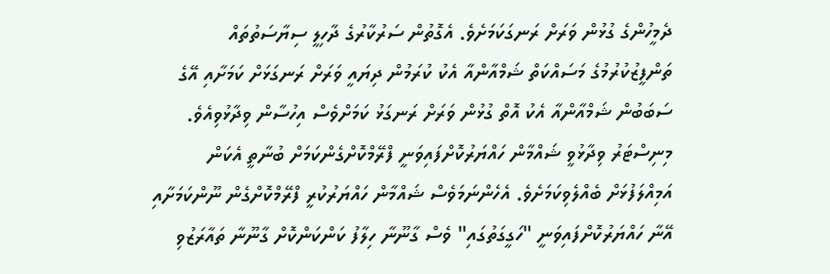ދެމީހުންގެ ގުޅުން ވަރަށް ރަނގަކަމަށެވެ. އެގޮތުން ސަރުކާރުގެ ދާހިލީ ސިޔާސަތުތައް ތަންފީޒުކުރުމުގެ މަސައްކަތް ޝަމްއާންއާ އެކު ކުރަމުން ދިޔައީ ވަރަށް ރަނގަޅަށް ކަމަށާއި އޭގެ ސަބަބުން ޝަމްއާންއާ އެކު އޮތް ގުޅުން ވަރަށް ރަނގަޅު ކަމަށްވެސް އިހުސާން ވިދާޅުވިއެވެ.
މިނިސްޓަރު ވިދާޅުވީ ޝައްމާން ހައްޔަރުކޮށްފައިވަނީ ފްރޭމްކޮށްގެންކަމަށް ބުނާތީ އެކަން އަމިއްލަފުޅަށް ބެއްލެވިކަމަށެވެ. އެހެންނަމަވެސް ޝައްމާން ހައްޔަރުކުރީ ފްރޭމްކޮށްގެން ނޫންކަމަށާއި އޭނާ ހައްޔަރުކޮށްފައިވަނީ "ހަގީގަތުގައި" ވެސް ގާނޫނާ ހިލާފު ކަންކަންކޮށް ގާނޫނާ ތައާރަޒުވި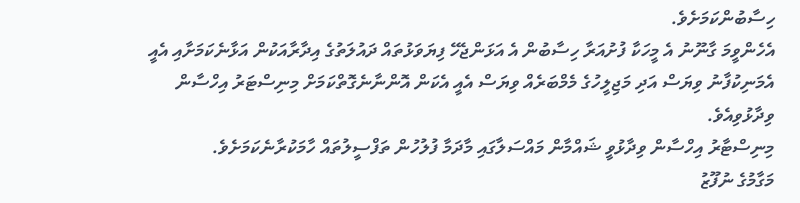ހިސާބުންކަމަށެވެ.
އެހެންވީމަ ގާނޫނު އެ މީހަކާ ފުށުއަރާ ހިސާބުން އެ އަޅަންޖެހޭ ފިޔަވަޅުތައް ދައުލަތުގެ އިދާރާއަކުން އަޅާނެކަމަށާއި އެއީ އެމަނިކުފާނު ވިޔަސް އަދި މަޖިލީހުގެ މެމްބަރެއް ވިޔަސް އެއީ އެކަން އޮންނާނެގޮތްކަމަށް މިނިސްޓަރު އިހްސާން ވިދާޅުވިއެވެ.
މިނިސްޓާރު އިހްސާން ވިދާޅުވީ ޝައްމާން މައްސަލާގައި މާދަމާ ފުލުހުން ތަފްސީލުތައް ހާމަކުރާނެކަމަށެވެ.
މަގާމުގެ ނުފޫޒު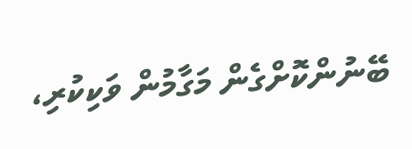ބޭނުންކޮށްގެން މަގާމުން ވަކިކުރި،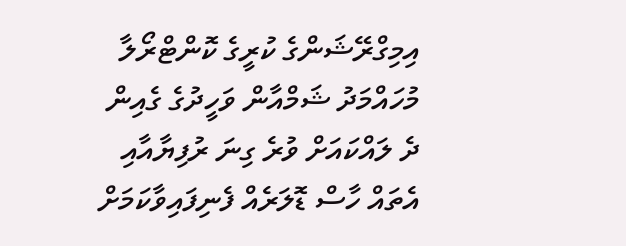އިމިގްރޭޝަންގެ ކުރީގެ ކޮންޓްރޯލާ މުހައްމަދު ޝަމްއާން ވަހީދުގެ ގެއިން ދެ ލައްކައަށް ވުރެ ގިނަ ރުފިޔާއާއި އެތައް ހާސް ޑޮލަރެއް ފެނިފައިވާކަމަށް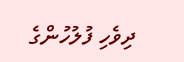ދިވެހި ފުލުހުންގެ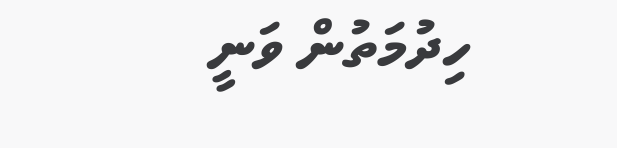ހިދުމަތުން ވަނީ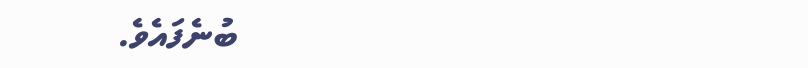ބުނެފައެވެ.